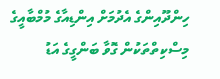ހިންދޫއިންގެ އެދުމަށް އިންޑިއާގެ މުމްބާއީގެ މިސްކިތްތަކުން ގޮވާ ބަންގީގެ އަޑު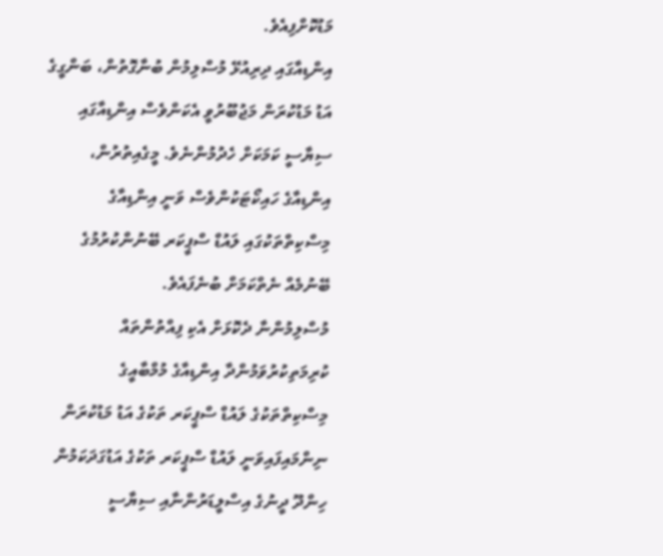މަޑުކޮށްފިއެވެ.
އިންޑިއާގައި ދިރިއުޅޭ މުސްލިމުން ބުނާގޮތުން، ބަންގީގެ އަޑު މަޑުކުރަން މަޖުބޫރުވީ އެކަންވެސް އިންޑިއާގައި ސިޔާސީ ކަމަކަށް ހެދުމުންނެވެ. މީގެއިތުރުން، އިންޑިއާގެ ހައިކޯޓަކުންވެސް ވަނީ އިންޑިއާގެ މިސްކިތްތަކުގައި ލައުޑް ސްޕީކަރ ބޭނުންކުރުމުގެ ބޭނުމެއް ނެތްކަމަށް ބުނެފައެވެ.
މުސްލިމުންނާ ދެކޮޅަށް އެކި ފިއްތުންތައް ކުރިމަތިކުރުވަމުންދާ އިންޑިއާގެ މުމްބާއީގެ މިސްކިތްތަކުގެ ލައުޑް ސްޕީކަރ ތަކުގެ އަޑު މަޑުކުރަން ނިންމައިފައިވަނީ ލައުޑް ސްޕީކަރ ތަކުގެ އަޑުގަދަކަމުން ހިންދޫ ދީނުގެ އިސްލީޑަރުންނާއި ސިޔާސީ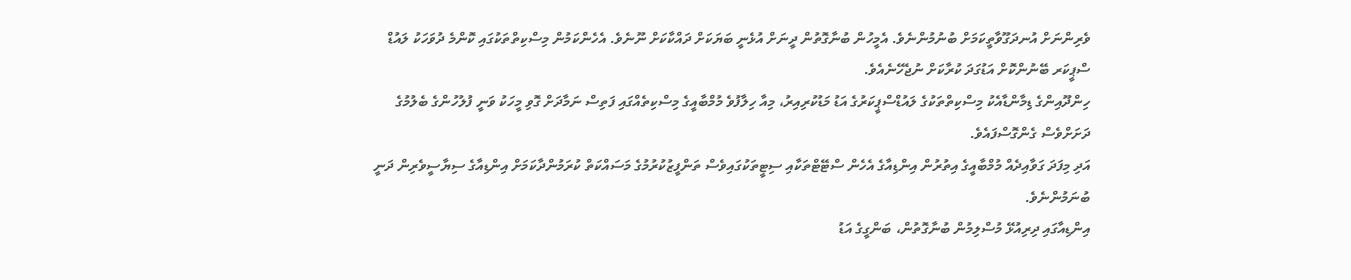ވެރިންނަށް އުނދަގޫވާތީކަމަށް ބުނުމުންނެވެ. އެމީހުން ބުނާގޮތުން ދީނަށް އުޅެނީ ބަޔަކަށް ދައްކާކަށް ނޫނެވެ. އެހެންކަމުން މިސްކިތްތަކުގައި ކޮންމެ ދުވަހަކު ލައުޑް ސްޕީކަރ ބޭނުންކޮށް އަޑުގަދަ ކުރާކަށް ނުޖެހޭނެއެވެ.
ހިންދޫއިންގެ ޑިމާންޑާއެކު މިސްކިތްތަކުގެ ލައުޑްސްޕީކަރުގެ އަޑު މަޑުކުރިއިރު، މިއާ ހިލާފުވެ މުމްބާއީގެ މިސްކިތެއްގައި ފަތިސް ނަމާދަށް ގޮވި މީހަކު ވަނީ ފުލުހުންގެ ބެލުމުގެ ދަށަށްވެސް ގެންގޮސްފައެވެ.
އަދި މިފަދަ ގަވާއިދެއް މުމްބާއީގެ އިތުރުން އިންޑިއާގެ އެހެން ސްޓޭޓްތަކާއި ސިޓީތަކުގައިވެސް ތަންފީޒުކުރުމުގެ މަސައްކަތް ކުރަމުންދާކަމަށް އިންޑިއާގެ ސިޔާސީވެރިން ދަނީ ބުނަމުންނެވެ.
އިންޑިއާގައި ދިރިއުޅޭ މުސްލިމުން ބުނާގޮތުން، ބަންގީގެ އަޑު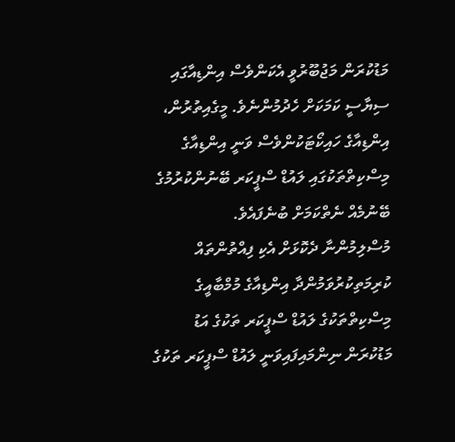މަޑުކުރަން މަޖުބޫރުވީ އެކަންވެސް އިންޑިއާގައި ސިޔާސީ ކަމަކަށް ހެދުމުންނެވެ. މީގެއިތުރުން، އިންޑިއާގެ ހައިކޯޓަކުންވެސް ވަނީ އިންޑިއާގެ މިސްކިތްތަކުގައި ލައުޑް ސްޕީކަރ ބޭނުންކުރުމުގެ ބޭނުމެއް ނެތްކަމަށް ބުނެފައެވެ.
މުސްލިމުންނާ ދެކޮޅަށް އެކި ފިއްތުންތައް ކުރިމަތިކުރުވަމުންދާ އިންޑިއާގެ މުމްބާއީގެ މިސްކިތްތަކުގެ ލައުޑް ސްޕީކަރ ތަކުގެ އަޑު މަޑުކުރަން ނިންމައިފައިވަނީ ލައުޑް ސްޕީކަރ ތަކުގެ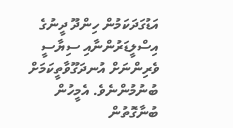އަޑުގަދަކަމުން ހިންދޫ ދީނުގެ އިސްލީޑަރުންނާއި ސިޔާސީ ވެރިންނަށް އުނދަގޫވާތީކަމަށް ބުނުމުންނެވެ. އެމީހުން ބުނާގޮތުން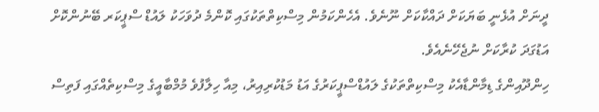ދީނަށް އުޅެނީ ބަޔަކަށް ދައްކާކަށް ނޫނެވެ. އެހެންކަމުން މިސްކިތްތަކުގައި ކޮންމެ ދުވަހަކު ލައުޑް ސްޕީކަރ ބޭނުންކޮށް އަޑުގަދަ ކުރާކަށް ނުޖެހޭނެއެވެ.
ހިންދޫއިންގެ ޑިމާންޑާއެކު މިސްކިތްތަކުގެ ލައުޑްސްޕީކަރުގެ އަޑު މަޑުކުރިއިރު، މިއާ ހިލާފުވެ މުމްބާއީގެ މިސްކިތެއްގައި ފަތިސް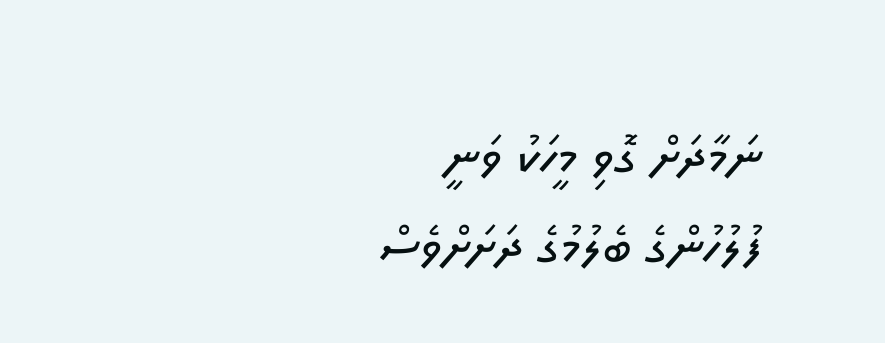ނަމާދަށް ގޮވި މީހަކު ވަނީ ފުލުހުންގެ ބެލުމުގެ ދަށަށްވެސް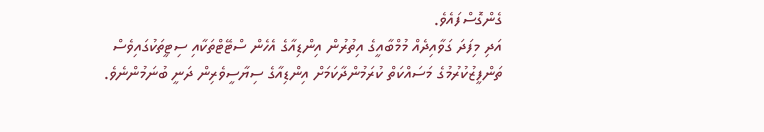ގެންގޮސްފައެވެ.
އަދި މިފަދަ ގަވާއިދެއް މުމްބާއީގެ އިތުރުން އިންޑިއާގެ އެހެން ސްޓޭޓްތަކާއި ސިޓީތަކުގައިވެސް ތަންފީޒުކުރުމުގެ މަސައްކަތް ކުރަމުންދާކަމަށް އިންޑިއާގެ ސިޔާސީވެރިން ދަނީ ބުނަމުންނެވެ.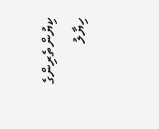ކިޔުންތެރިންގެ ހިޔާލު